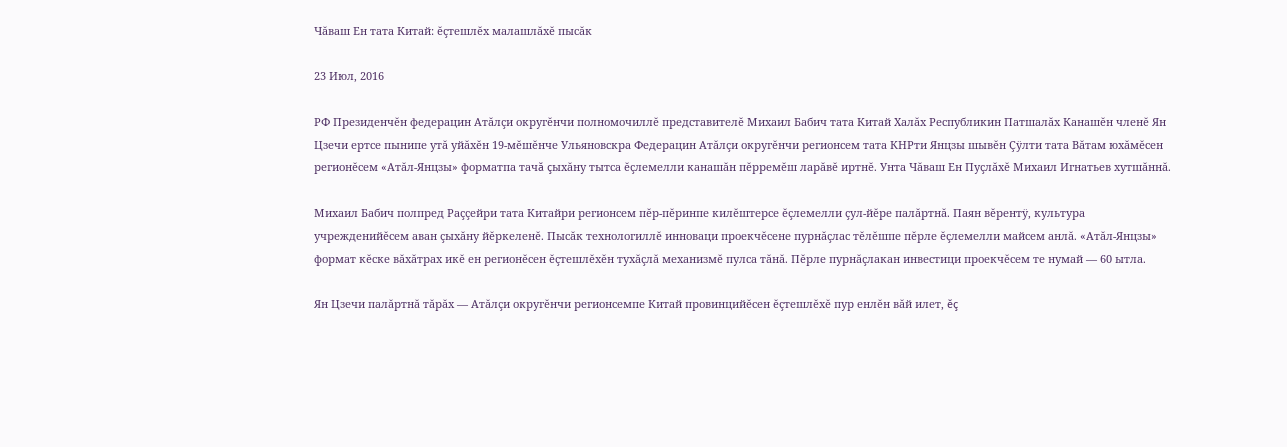Чăваш Ен тата Китай: ĕçтешлĕх малашлăхĕ пысăк

23 Июл, 2016

РФ Президенчĕн федерацин Атăлçи округĕнчи полномочиллĕ представителĕ Михаил Бабич тата Китай Халăх Республикин Патшалăх Канашĕн членĕ Ян Цзечи ертсе пынипе утă уйăхĕн 19-мĕшĕнче Ульяновскра Федерацин Атăлçи округĕнчи регионсем тата КНРти Янцзы шывĕн Çÿлти тата Вăтам юхăмĕсен регионĕсем «Атăл-Янцзы» форматпа тачă çыхăну тытса ĕçлемелли канашăн пĕрремĕш ларăвĕ иртнĕ. Унта Чăваш Ен Пуçлăхĕ Михаил Игнатьев хутшăннă.

Михаил Бабич полпред Раççейри тата Китайри регионсем пĕр-пĕринпе килĕштерсе ĕçлемелли çул-йĕре палăртнă. Паян вĕрентÿ, культура учрежденийĕсем аван çыхăну йĕркеленĕ. Пысăк технологиллĕ инноваци проекчĕсене пурнăçлас тĕлĕшпе пĕрле ĕçлемелли майсем анлă. «Атăл-Янцзы» формат кĕске вăхăтрах икĕ ен регионĕсен ĕçтешлĕхĕн тухăçлă механизмĕ пулса тăнă. Пĕрле пурнăçлакан инвестици проекчĕсем те нумай — 60 ытла.

Ян Цзечи палăртнă тăрăх — Атăлçи округĕнчи регионсемпе Китай провинцийĕсен ĕçтешлĕхĕ пур енлĕн вăй илет, ĕç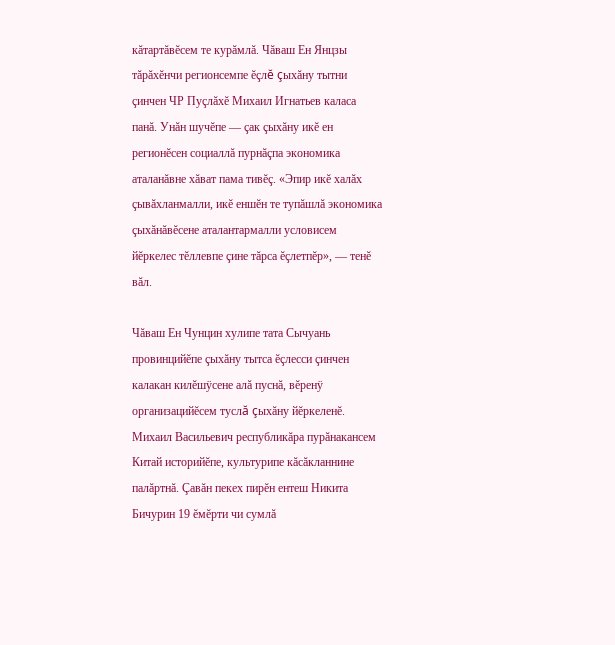кăтартăвĕсем те курăмлă. Чăваш Ен Янцзы тăрăхĕнчи регионсемпе ĕçлĕ çыхăну тытни çинчен ЧР Пуçлăхĕ Михаил Игнатьев каласа панă. Унăн шучĕпе — çак çыхăну икĕ ен регионĕсен социаллă пурнăçпа экономика аталанăвне хăват пама тивĕç. «Эпир икĕ халăх çывăхланмалли, икĕ еншĕн те тупăшлă экономика çыхăнăвĕсене аталантармалли условисем йĕркелес тĕллевпе çине тăрса ĕçлетпĕр», — тенĕ вăл.

Чăваш Ен Чунцин хулипе тата Сычуань провинцийĕпе çыхăну тытса ĕçлесси çинчен калакан килĕшÿсене алă пуснă, вĕренÿ организацийĕсем туслă çыхăну йĕркеленĕ. Михаил Васильевич республикăра пурăнакансем Китай историйĕпе, культурипе кăсăкланнине палăртнă. Çавăн пекех пирĕн ентеш Никита Бичурин 19 ĕмĕрти чи сумлă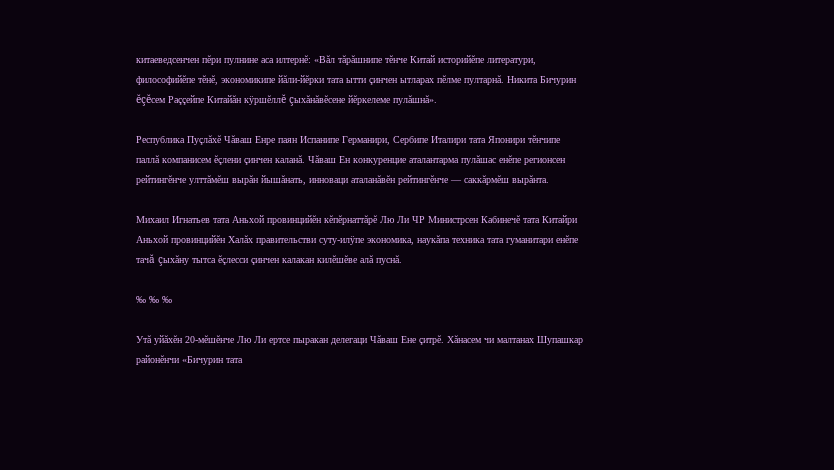китаеведсенчен пĕри пулнине аса илтернĕ: «Вăл тăрăшнипе тĕнче Китай историйĕпе литератури, философийĕпе тĕнĕ, экономикипе йăли-йĕрки тата ытти çинчен ытларах пĕлме пултарнă. Никита Бичурин ĕçĕсем Раççейпе Китайăн кÿршĕллĕ çыхăнăвĕсене йĕркелеме пулăшнă».

Республика Пуçлăхĕ Чăваш Енре паян Испанипе Германири, Сербипе Италири тата Японири тĕнчипе паллă компанисем ĕçлени çинчен каланă. Чăваш Ен конкуренцие аталантарма пулăшас енĕпе регионсен рейтингĕнче улттăмĕш вырăн йышăнать, инноваци аталанăвĕн рейтингĕнче — саккăрмĕш вырăнта.

Михаил Игнатьев тата Аньхой провинцийĕн кĕпĕрнаттăрĕ Лю Ли ЧР Министрсен Кабинечĕ тата Китайри Аньхой провинцийĕн Халăх правительстви суту-илÿпе экономика, наукăпа техника тата гуманитари енĕпе тачă çыхăну тытса ĕçлесси çинчен калакан килĕшĕве алă пуснă.

‰ ‰ ‰

Утă уйăхĕн 20-мĕшĕнче Лю Ли ертсе пыракан делегаци Чăваш Ене çитрĕ. Хăнасем чи малтанах Шупашкар районĕнчи «Бичурин тата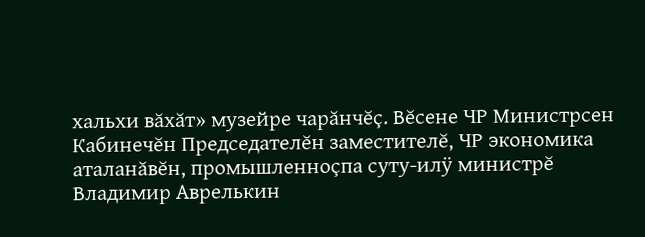хальхи вăхăт» музейре чарăнчĕç. Вĕсене ЧР Министрсен Кабинечĕн Председателĕн заместителĕ, ЧР экономика аталанăвĕн, промышленноçпа суту-илÿ министрĕ Владимир Аврелькин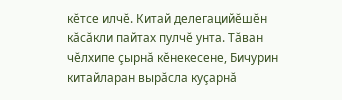кĕтсе илчĕ. Китай делегацийĕшĕн кăсăкли пайтах пулчĕ унта. Тăван чĕлхипе çырнă кĕнекесене, Бичурин китайларан вырăсла куçарнă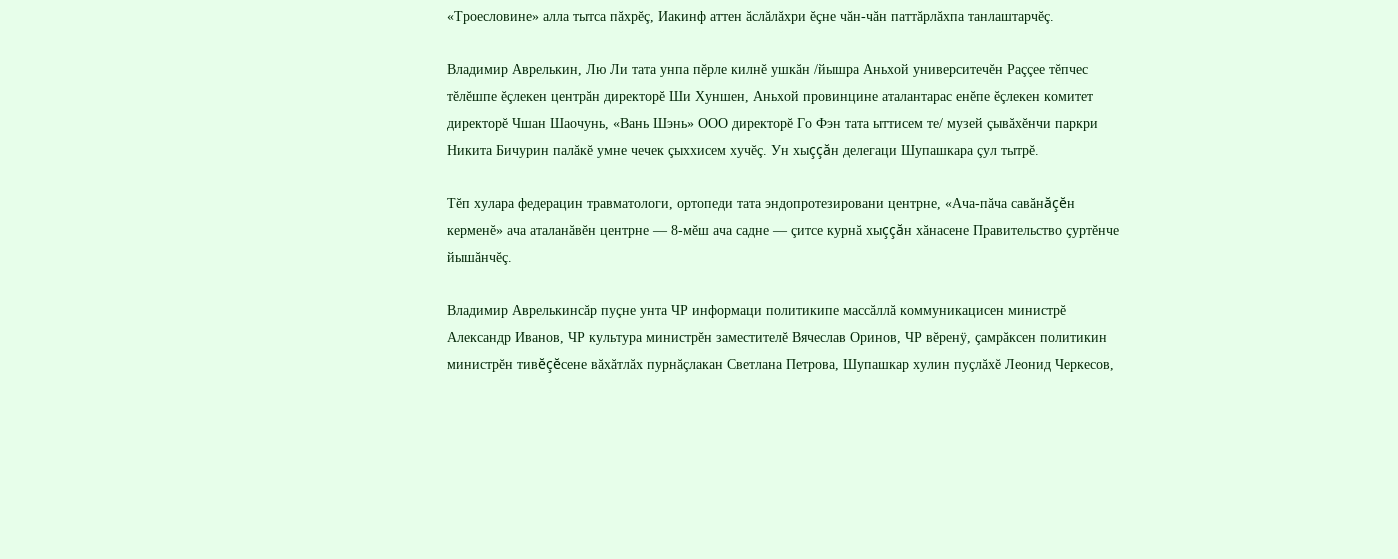«Троесловине» алла тытса пăхрĕç, Иакинф аттен ăслăлăхри ĕçне чăн-чăн паттăрлăхпа танлаштарчĕç.

Владимир Аврелькин, Лю Ли тата унпа пĕрле килнĕ ушкăн /йышра Аньхой университечĕн Раççее тĕпчес тĕлĕшпе ĕçлекен центрăн директорĕ Ши Хуншен, Аньхой провинцине аталантарас енĕпе ĕçлекен комитет директорĕ Чшан Шаочунь, «Вань Шэнь» ООО директорĕ Го Фэн тата ыттисем те/ музей çывăхĕнчи паркри Никита Бичурин палăкĕ умне чечек çыххисем хучĕç. Ун хыççăн делегаци Шупашкара çул тытрĕ.

Тĕп хулара федерацин травматологи, ортопеди тата эндопротезировани центрне, «Ача-пăча савăнăçĕн керменĕ» ача аталанăвĕн центрне — 8-мĕш ача садне — çитсе курнă хыççăн хăнасене Правительство çуртĕнче йышăнчĕç.

Владимир Аврелькинсăр пуçне унта ЧР информаци политикипе массăллă коммуникацисен министрĕ Александр Иванов, ЧР культура министрĕн заместителĕ Вячеслав Оринов, ЧР вĕренÿ, çамрăксен политикин министрĕн тивĕçĕсене вăхăтлăх пурнăçлакан Светлана Петрова, Шупашкар хулин пуçлăхĕ Леонид Черкесов,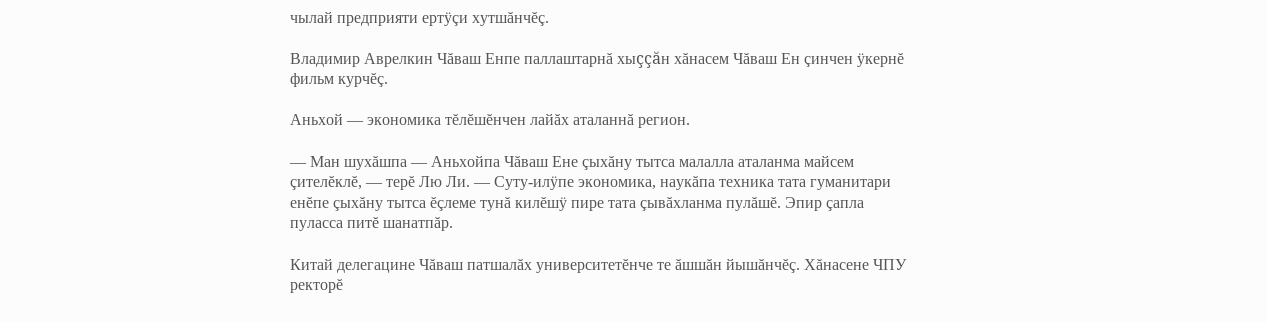чылай предприяти ертÿçи хутшăнчĕç.

Владимир Аврелкин Чăваш Енпе паллаштарнă хыççăн хăнасем Чăваш Ен çинчен ÿкернĕ фильм курчĕç.

Аньхой — экономика тĕлĕшĕнчен лайăх аталаннă регион.

— Ман шухăшпа — Аньхойпа Чăваш Ене çыхăну тытса малалла аталанма майсем çителĕклĕ, — терĕ Лю Ли. — Суту-илÿпе экономика, наукăпа техника тата гуманитари енĕпе çыхăну тытса ĕçлеме тунă килĕшÿ пире тата çывăхланма пулăшĕ. Эпир çапла пуласса питĕ шанатпăр.

Китай делегацине Чăваш патшалăх университетĕнче те ăшшăн йышăнчĕç. Хăнасене ЧПУ ректорĕ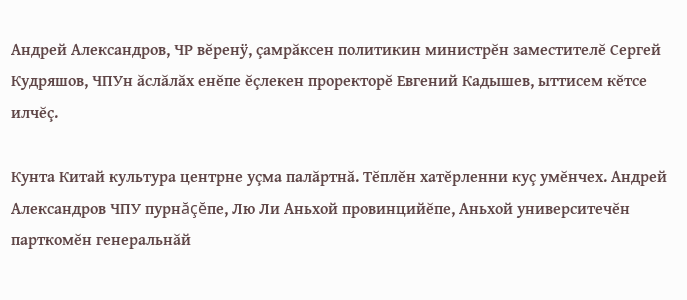Андрей Александров, ЧР вĕренÿ, çамрăксен политикин министрĕн заместителĕ Сергей Кудряшов, ЧПУн ăслăлăх енĕпе ĕçлекен проректорĕ Евгений Кадышев, ыттисем кĕтсе илчĕç.

Кунта Китай культура центрне уçма палăртнă. Тĕплĕн хатĕрленни куç умĕнчех. Андрей Александров ЧПУ пурнăçĕпе, Лю Ли Аньхой провинцийĕпе, Аньхой университечĕн парткомĕн генеральнăй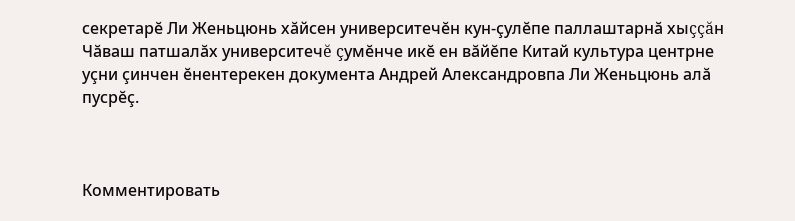секретарĕ Ли Женьцюнь хăйсен университечĕн кун-çулĕпе паллаштарнă хыççăн Чăваш патшалăх университечĕ çумĕнче икĕ ен вăйĕпе Китай культура центрне уçни çинчен ĕнентерекен документа Андрей Александровпа Ли Женьцюнь алă пусрĕç.



Комментировать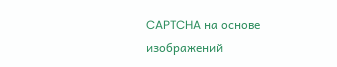CAPTCHA на основе изображений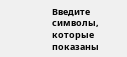Введите символы, которые показаны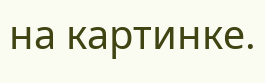на картинке.